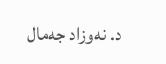د. نەوزاد جەمال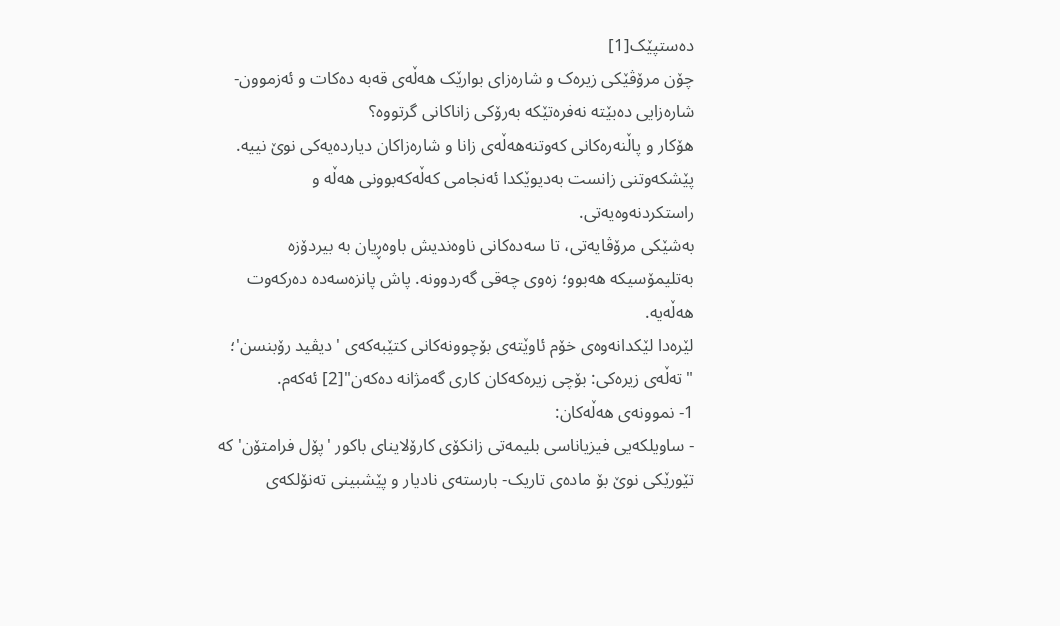دەستپێک[1]
چۆن مرۆڤێکی زیرەک و شارەزای بوارێک هەڵەی قەبە دەکات و ئەزموون-شارەزایی دەبێتە نەفرەتێکە بەرۆکی زاناکانی گرتووە؟
هۆکار و پاڵنەرەکانی کەوتنەهەڵەی زانا و شارەزاکان دیاردەیەکی نوێ نییە. پێشکەوتنی زانست بەدیوێکدا ئەنجامی کەڵەکەبوونی هەڵە و راستکردنەوەیەتی.
بەشێکی مرۆڤایەتی، تا سەدەکانی ناوەندیش باوەڕیان بە بیردۆزە بەتلیمۆسیکە هەبوو؛ زەوی چەقی گەردوونە. پاش پانزەسەدە دەرکەوت هەڵەیە.
لێرەدا لێکدانەوەی خۆم ئاوێتەی بۆچوونەکانی کتێبەکەی 'دیڤید رۆبنسن'؛ "تەڵەی زیرەکی: بۆچی زیرەکەکان کاری گەمژانە دەکەن"[2] ئەکەم.
1- نموونەی هەڵەکان:
- ساویلکەیی فیزیاناسی بلیمەتی زانکۆی کارۆلاینای باکور 'پۆل فرامتۆن' کە تێورێکی نوێ بۆ مادەی تاریک- بارستەی نادیار و پێشبینی تەنۆلکەی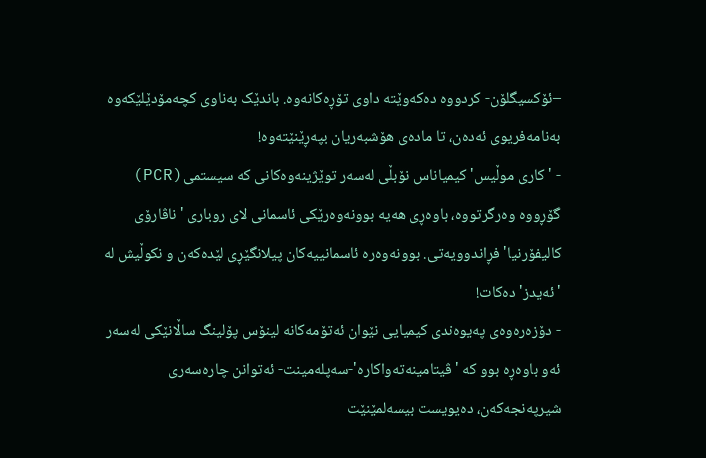–ئۆکسیگلۆن- کردووە دەکەوێتە داوی تۆڕەکانەوە. باندێک بەناوی کچەمۆدێلێکەوە بەنامەفریوی ئەدەن، تا مادەی هۆشبەریان بپەڕێنێتەوە!
- 'کاری موڵیس' کیمیاناس نۆبڵی لەسەر توێژینەوەکانی کە سیستمی(PCR) گۆڕووە وەرگرتووە، باوەڕی هەیە بوونەوەرێکی ئاسمانی لای روباری 'ناڤارۆی کالیفۆرنیا' فڕاندوویەتی. بوونەوەرە ئاسمانییەکان پیلانگێڕی لێدەکەن و نکوڵیش لە 'ئەیدز' دەکات!
- دۆزەرەوەی پەیوەندی کیمیایی نێوان ئەتۆمەکانە لینۆس پۆلینگ ساڵانێکی لەسەر ئەو باوەڕە بوو کە 'ڤیتامینەتەواکارە'-سەپلەمینت- ئەتوانن چارەسەری شیرپەنجەکەن، دەیویست بیسەلمێنێت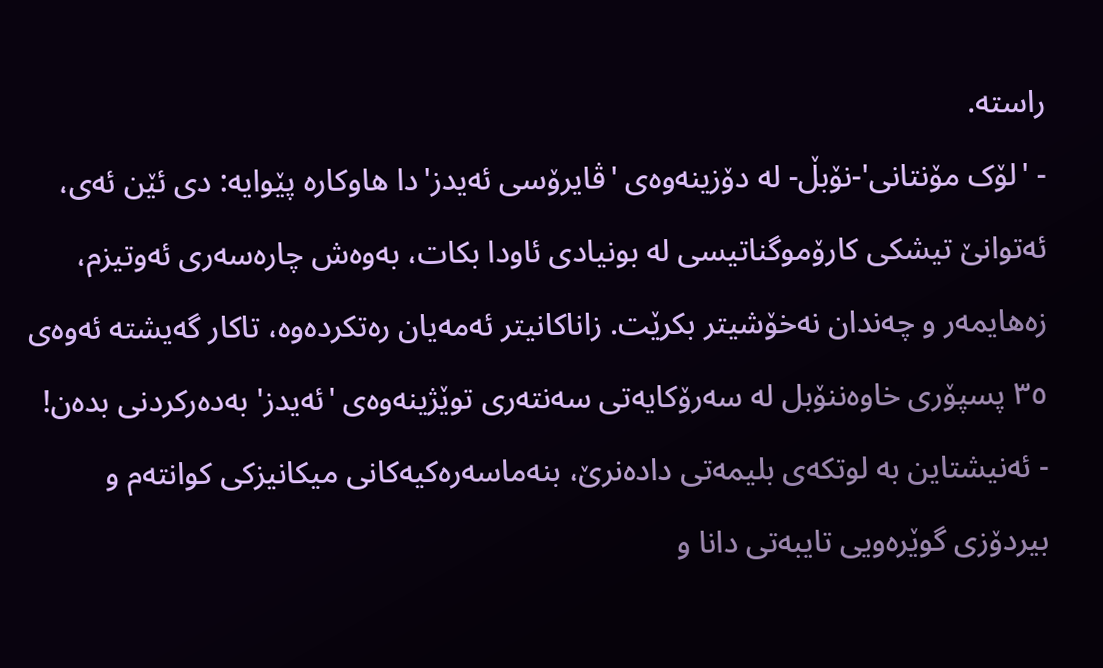راستە.
- 'لۆک مۆنتانی'-نۆبڵ- لە دۆزینەوەی 'ڤایرۆسی ئەیدز'دا هاوکارە پێوایە: دی ئێن ئەی، ئەتوانێ تیشکی کارۆموگناتیسی لە بونیادی ئاودا بکات، بەوەش چارەسەری ئەوتیزم، زەهایمەر و چەندان نەخۆشیتر بکرێت. زاناکانیتر ئەمەیان رەتکردەوە، تاکار گەیشتە ئەوەی ٣٥ پسپۆری خاوەننۆبل لە سەرۆکایەتی سەنتەری توێژینەوەی 'ئەیدز' بەدەرکردنی بدەن!
- ئەنیشتاین بە لوتکەی بلیمەتی دادەنرێ، بنەماسەرەکیەکانی میکانیزکی کوانتەم و بیردۆزی گوێرەویی تایبەتی دانا و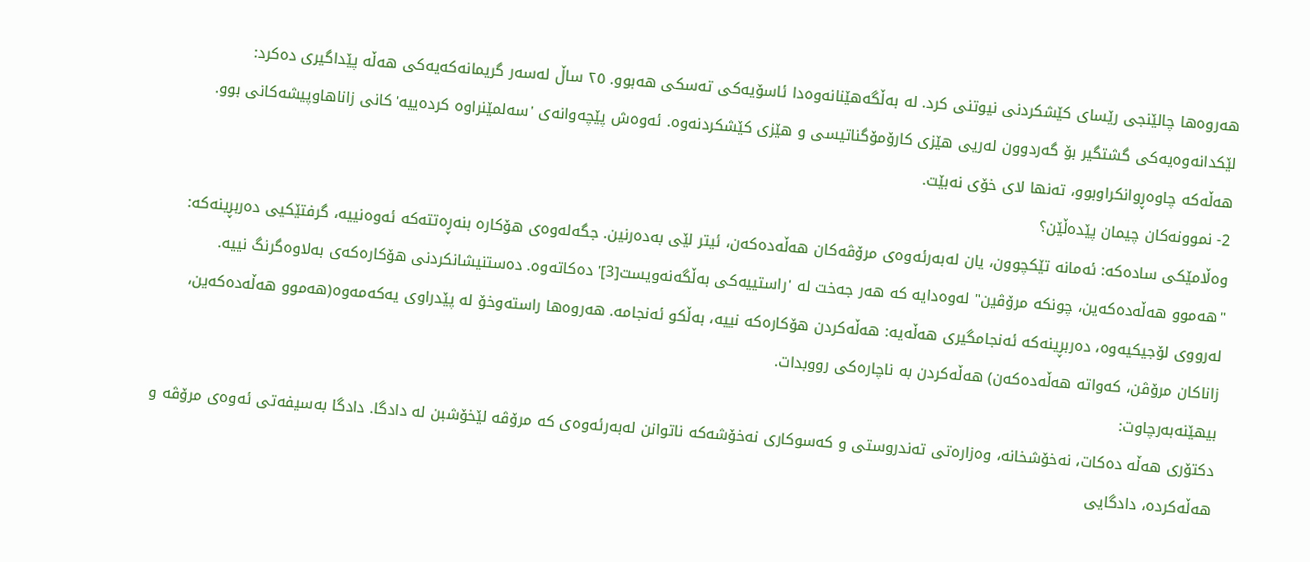هەروەها چالێنجی رێسای کێشکردنی نیوتنی کرد. لە بەڵگەهێنانەوەدا ئاسۆیەکی تەسکی هەبوو. ٢٥ ساڵ لەسەر گریمانەکەیەکی هەڵە پێداگیری دەکرد: لێکدانەوەیەکی گشتگیر بۆ گەردوون لەریی هێزی کارۆمۆگناتیسی و هێزی کێشکردنەوە. ئەوەش پێچەوانەی 'سەلمێنراوە کردەییە'کانی زاناهاوپیشەکانی بوو. هەڵەکە چاوەڕوانکراوبوو، تەنها لای خۆی نەبێت.
2- نموونەکان چیمان پێدەڵێن؟
وەڵامێکی سادەکە: ئەمانە تێکچوون، یان لەبەرئەوەی مرۆڤەکان هەڵەدەکەن، ئیتر لێی بەدەرنین. جگەلەوەی هۆکارە بنەڕەتتەکە ئەوەنییە، گرفتێکیی دەربڕینەکە: "هەموو هەڵەدەکەین، چونکە مرۆڤین" لەوەدایە کە هەر جەخت لە 'راستییەکی بەڵگەنەویست[3]' دەکاتەوە. دەستنیشانکردنی هۆکارەکەی بەلاوەگرنگ نییە.
لەرووی لۆجیکیەوە، دەربڕینەکە ئەنجامگیری هەڵەیە: هەڵەکردن هۆکارەکە نییە، بەڵکو ئەنجامە. هەروەها راستەوخۆ لە پێدراوی یەکەمەوە(هەموو هەڵەدەکەین، زاناکان مرۆڤن، کەواتە هەڵەدەکەن) هەڵەکردن بە ناچارەکی رووبدات.
بیهێنەبەرچاوت:
دکتۆری هەڵە دەکات، نەخۆشخانە، وەزارەتی تەندروستی و کەسوکاری نەخۆشەکە ناتوانن لەبەرئەوەی کە مرۆڤە لێخۆشبن لە دادگا. دادگا بەسیفەتی ئەوەی مرۆڤە و هەڵەکردە، دادگایی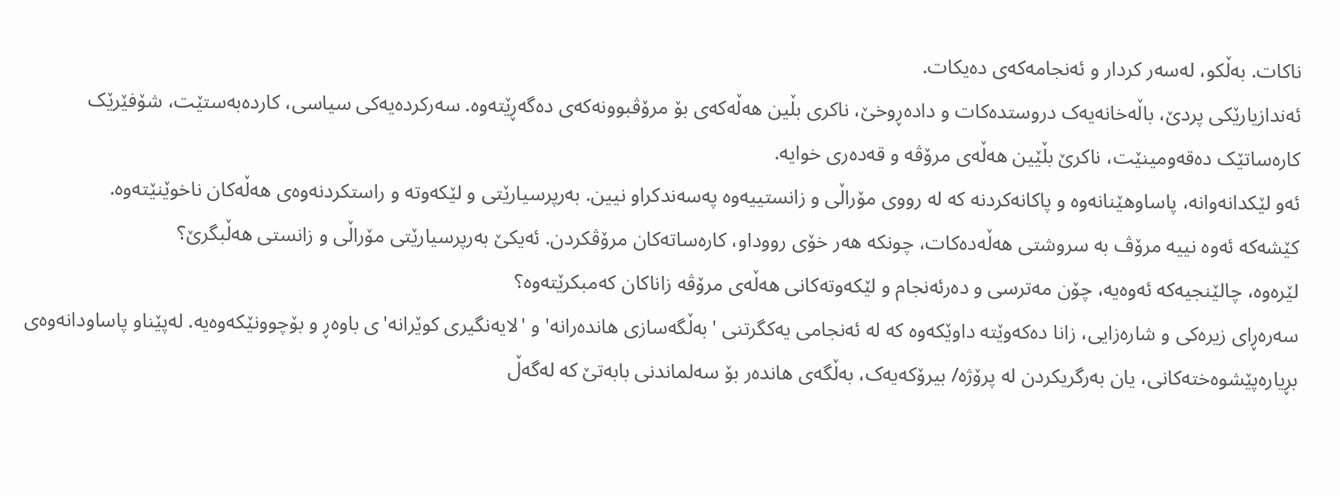ناکات. بەڵکو، لەسەر کردار و ئەنجامەکەی دەیکات.
ئەندازیارێکی پردێ، باڵەخانەیەک دروستدەکات و دادەڕوخێ، ناکری بڵین هەڵەکەی بۆ مرۆڤبوونەکەی دەگەڕێتەوە. سەرکردەیەکی سیاسی، کاردەبەستێت، شۆفێرێک کارەساتێک دەقەومینێت، ناکرێ بڵێین هەڵەی مرۆڤە و قەدەری خوایە.
ئەو لێکدانەوانە، پاساوهێنانەوە و پاکانەکردنە کە لە رووی مۆراڵی و زانستییەوە پەسەندکراو نیین. بەرپرسیارێتی و لێکەوتە و راستکردنەوەی هەڵەکان ناخوێنێتەوە.
کێشەکە ئەوە نییە مرۆڤ بە سروشتی هەڵەدەکات، چونکە هەر خۆی رووداو، کارەساتەکان مرۆڤکردن. ئەیکێ بەرپرسیارێتی مۆراڵی و زانستی هەڵبگرێ؟
لێرەوە، چالێنجیەکە ئەوەیە، چۆن مەترسی و دەرئەنجام و لێکەوتەکانی هەڵەی مرۆڤە زاناکان کەمبکرێتەوە؟
سەرەڕای زیرەکی و شارەزایی، زانا دەکەوێتە داوێکەوە کە لە ئەنجامی یەکگرتنی 'بەڵگەسازی هاندەرانە' و 'لایەنگیری کوێرانە'ی باوەڕ و بۆچوونێکەوەیە. لەپێناو پاساودانەوەی بڕیارەپێشوەختەکانی، یان بەرگریکردن لە پرۆژە/ بیرۆکەیەک، بەڵگەی هاندەر بۆ سەلماندنی بابەتێ کە لەگەڵ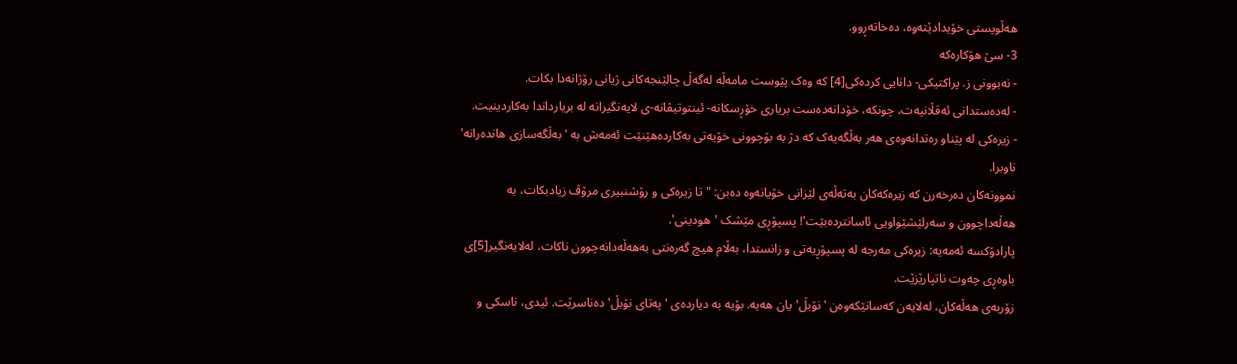هەڵویستی خۆیدادێتەوە، دەخاتەڕوو.
3- سێ هۆکارەکە
- نەبوونی ز. پراکتیکی- دانایی کردەکی[4] کە وەک پێوست مامەڵە لەگەڵ چالێنجەکانی ژیانی رۆژانەدا بکات.
- لەدەستدانی ئەقڵانیەت، چونکە، خۆدانەدەست بریاری خۆڕسکانە- ئینتوتیڤانە-ی لایەنگیرانە لە بریارداندا بەکاردینیت.
- زیرەکی لە پێناو رەتدانەوەی هەر بەڵگەیەک کە دژ بە بۆچوونی خۆیەتی بەکاردەهێنێت ئەمەش بە 'بەڵگەسازی هاندەرانە' ناوبرا.
نموونەکان دەرخەرن کە زیرەکەکان بەتەڵەی لێزانی خۆیانەوە دەبن: " تا زیرەکی و رۆشنبیری مرۆڤ زیادبکات، بە هەڵەداچوون و سەرلێشێواویی ئاسانتردەبێت'! پسپۆڕی مێشک 'هودینی'.
پارادۆکسە ئەمەیە: زیرەکی مەرجە لە پسپۆڕیەتی و زانستدا، بەڵام هیچ گەرەنتی بەهەڵەدانەچوون ناکات، لەلایەنگیر[5]ی باوەڕی چەوت ناتپارێزێت.
زۆربەی هەڵەکان، لەلایەن کەسانێکەوەن 'نۆبڵ'یان هەیە. بۆیە بە دیاردەی 'پەتای نۆبڵ' دەناسرێت. ئیدی، ناسکی و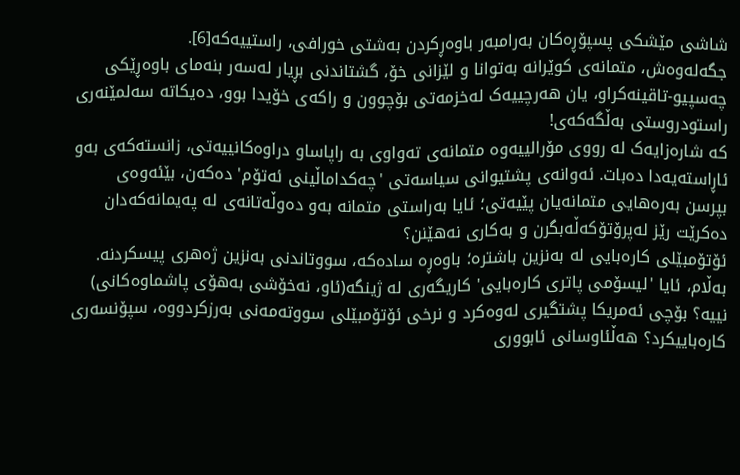شاشی مێشکی پسپۆڕەکان بەرامبەر باوەڕکردن بەشتی خورافی، راستییەکە[6].
جگەلەوەش، متمانەی کوێرانە بەتوانا و لێزانی خۆ، گشتاندنی بڕیار لەسەر بنەمای باوەڕێکی چەسپیو-تاقینەکراو، یان هەرچییەک لەخزمەتی بۆچوون و راکەی خۆیدا بوو، دەیکاتە سەلمێنەری راستودروستی بەڵگەکەی!
کە شارەزایەک لە رووی مۆرالییەوە متمانەی تەواوی بە راپاساو دراوەکانییەتی، زانستەکەی بەو ئاڕاستەیەدا دەبات. ئەوانەی پشتیوانی سیاسەتی 'چەکداماڵینی ئەتۆم' دەکەن، بێئەوەی بپرسن بەرەهایی متمانەیان پێیەتی؛ ئایا بەراستی متمانە بەو دەوڵەتانەی لە پەیمانەکەدان دەکرێت رێز لەپرۆتۆکەڵەبگرن و بەکاری نەهێنن؟
ئۆتۆمبێلی کارەبایی لە بەنزین باشترە؛ باوەڕە سادەکە، سووتاندنی بەنزین ژەهری پیسکردنە. بەڵام، ئایا 'لیسۆمی پاتری کارەبایی' کاریگەری لە ژینگە(ئاو، نەخۆشی بەهۆی پاشماوەکانی) نییە؟ بۆچی ئەمریکا پشتگیری لەوەکرد و نرخی ئۆتۆمبێلی سووتەمەنی بەرزکردووە، سپۆنسەری کارەباییکرد؟ هەڵئاوسانی ئابووری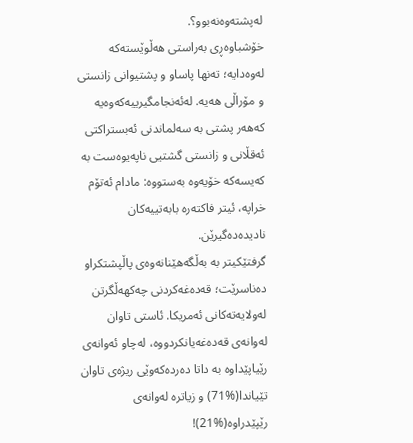لەپشتەوەنەبوو؟.
خۆشباوەڕی بەراستی هەڵوێستەکە لەوەدایە؛ تەنها پاساو و پشتیوانی زانستی و مۆراڵی هەیە. لەئەنجامگیرییەکەوەیە کەهەر پشتی بە سەلماندنی ئەبستراکتی ئەقڵانی و زانستی گشتیی ناپەیوەست بە کەیسەکە خۆیەوە بەستووە: مادام ئەتۆم خراپە، ئیتر فاکتەرە بابەتییەکان نادیدەدەگیرێن.
گرفتێکیتر بە بەڵگەهێنانەوەی پاڵپشتکراو دەناسرێت؛ قەدەغەکردنی چەکهەڵگرتن لەولایەتەکانی ئەمریکا. ئاستی تاوان لەوانەی قەدەغەیانکردووە، لەچاو ئەوانەی رێیاپێداوە بە داتا دەردەکەوێی ریژەی تاوان تێیاندا(%71) و زیاترە لەوانەی رێپێدراوە(%21)!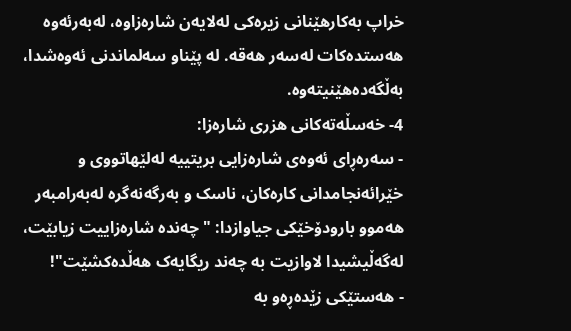خراپ بەکارهێنانی زیرەکی لەلایەن شارەزاوە، لەبەرئەوە هەستدەکات لەسەر هەقە. لە پێناو سەلماندنی ئەوەشدا، بەڵگەدەهێنیتەوە.
4- خەسڵەتەکانی هزری شارەزا:
- سەرەڕای ئەوەی شارەزایی بریتییە لەلێهاتووی و خێرائەنجامدانی کارەکان، ناسک و بەرگەنەگرە لەبەرامبەر هەموو بارودۆخێکی جیاوازدا: "چەندە شارەزاییت زیابێت، لەگەڵیشیدا لاوازیت بە چەند ریگایەک هەڵدەکشێت"!
- هەستێکی زێدەڕەو بە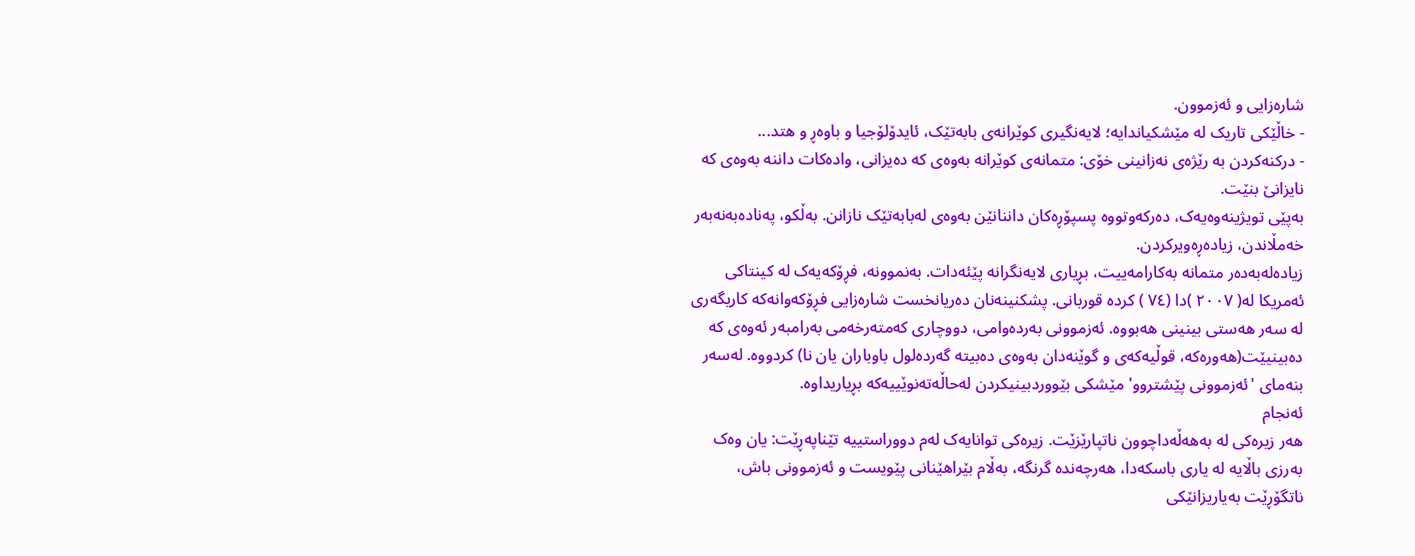شارەزایی و ئەزموون.
- خاڵێکی تاریک لە مێشکیاندایە؛ لایەنگیری کوێرانەی بابەتێک، ئایدۆلۆجیا و باوەڕ و هتد...
- درکنەکردن بە رێژەی نەزانینی خۆی: متمانەی کوێرانە بەوەی کە دەیزانی، وادەکات داننە بەوەی کە نایزانێ بنێت.
بەپێی تویژینەوەیەک، دەرکەوتووە پسپۆڕەکان داننانێن بەوەی لەبابەتێک نازانن. بەڵکو، پەنادەبەنەبەر خەمڵاندن، زیادەڕەویرکردن.
زیادەلەبەدەر متمانە بەکارامەییت، بڕیاری لایەنگرانە پێئەدات. بەنموونە، فڕۆکەیەک لە کینتاکی ئەمریکا لە( ٢٠٠٧ )دا (٧٤ ) کردە قوربانی. پشکنینەنان دەریانخست شارەزایی فڕۆکەوانەکە کاریگەری لە سەر هەستی بینینی هەبووە. ئەزموونی بەردەوامی، دووچاری کەمتەرخەمی بەرامبەر ئەوەی کە دەبینیێت(هەورەکە، قوڵیەکەی و گوێنەدان بەوەی دەبیتە گەردەلول باوباران یان نا) کردووە. لەسەر بنەمای 'ئەزموونی پێشتروو' مێشکی بێووردبینیکردن لەحاڵەتەنوێییەکە بڕیاریداوە.
ئەنجام
هەر زیرەکی لە بەهەڵەداچوون ناتپارێزێت. زیرەکی توانایەک لەم دووراستییە تێناپەڕێت: یان وەک بەرزی باڵایە لە یاری باسکەدا، هەرچەندە گرنگە، بەڵام بێراهێنانی پێویست و ئەزموونی باش، ناتگۆڕێت بەیاریزانێکی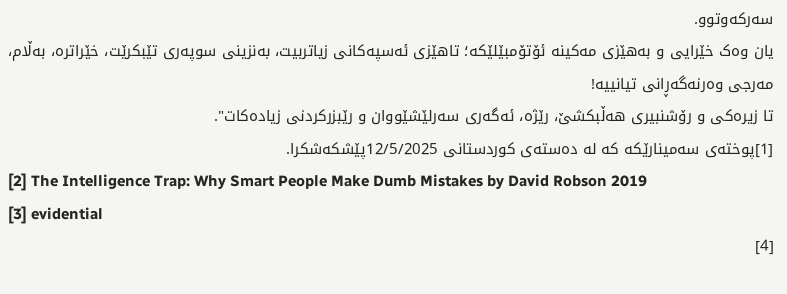سەرکەوتوو.
یان وەک خێرایی و بەهێزی مەکینە ئۆتۆمبێلێکە؛ تاهێزی ئەسپەکانی زیاتربیت، بەنزینی سوپەری تێبکرێت، خێراترە، بەڵام، مەرجی وەرنەگەڕانی تیانییە!
تا زیرەکی و رۆشنبیری هەڵبکشێ، رێژە، ئەگەری سەرلێشێووان و رێبزرکردنی زیادەکات".
[1]پوختەی سەمینارێکە کە لە دەستەی کوردستانی 12/5/2025پێشکەشکرا.
[2] The Intelligence Trap: Why Smart People Make Dumb Mistakes by David Robson 2019
[3] evidential
[4]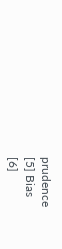prudence
[5] Bias
[6]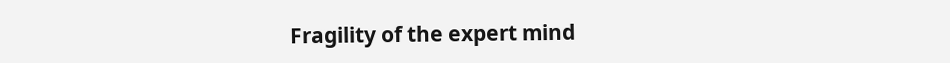Fragility of the expert mind